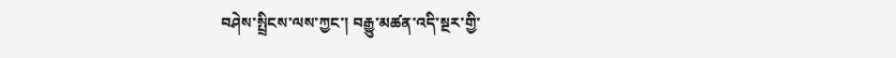བཤེས་སྤྲིངས་ལས་ཀྱང་། བརྒྱུ་མཚན་འདི་སྔར་གྱི་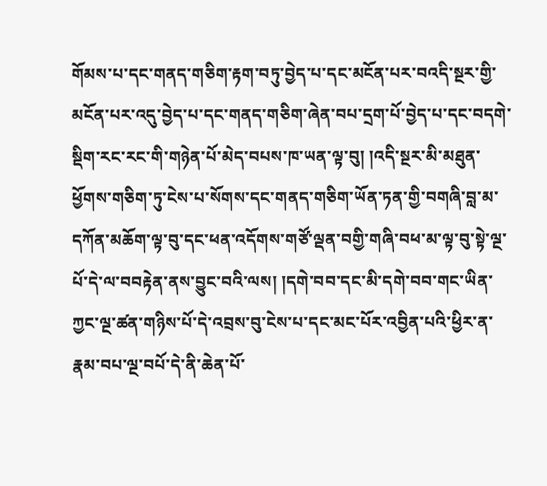གོམས་པ་དང་གནད་གཅིག་རྟག་བཏུ་བྱེད་པ་དང་མངོན་པར་བའདི་སྔར་གྱི་མངོན་པར་འདུ་བྱེད་པ་དང་གནད་གཅིག་ཞེན་བཔ་དྲག་པོ་བྱེད་པ་དང་བདགེ་སྡིག་རང་རང་གི་གཉེན་པོ་མེད་བཔས་ཁ་ཡན་ལྟ་བུ། །འདི་སྔར་མི་མཐུན་ཕྱོགས་གཅིག་ཏུ་ངེས་པ་སོགས་དང་གནད་གཅིག་ཡོན་ཏན་གྱི་བགཞི་བླ་མ་དཀོན་མཆོག་ལྟ་བུ་དང་ཕན་འདོགས་གཙོ་ལྡན་བགྱི་གཞི་བཕ་མ་ལྟ་བུ་སྟེ་ལྔ་པོ་དེ་ལ་བབརྟེན་ནས་བྱུང་བའི་ལས། །དགེ་བབ་དང་མི་དགེ་བབ་གང་ཡིན་ཀྱང་ལྔ་ཚན་གཉིས་པོ་དེ་འབྲས་བུ་ངེས་པ་དང་མང་པོར་འབྱིན་པའི་ཕྱིར་ན་རྣམ་བཔ་ལྔ་བཔོ་དེ་ནི་ཆེན་པོ་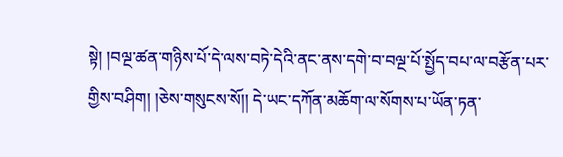སྟེ། །བལྔ་ཚན་གཉིས་པོ་དེ་ལས་བཏེ་དེའི་ནང་ནས་དགེ་བ་བལྔ་པོ་སྤྱོད་བཔ་ལ་བརྩོན་པར་གྱིས་བཤིག། །ཅེས་གསུངས་སོ།། དེ་ཡང་དཀོན་མཆོག་ལ་སོགས་པ་ཡོན་ཏན་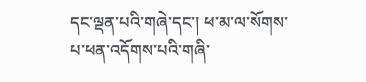དང་ལྡན་པའི་གཞེ་དང་། ཕ་མ་ལ་སོགས་པ་ཕན་འདོགས་པའི་གཞི་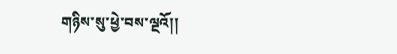གཉིས་སུ་ཕྱེ་བས་ལྔའོ།།